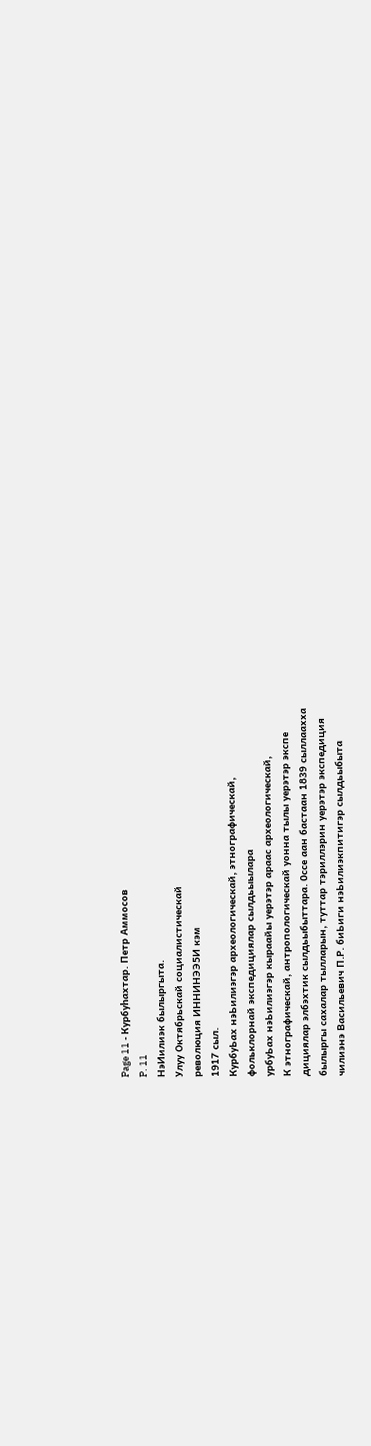Page 11 - Курбуһахтар. Петр Аммосов
P. 11
НэИилиэк былыргыта.
Улуу Октябрьскай социалистическай
революция ИННИНЭЭ5И кэм
1917 сыл.
КурбуЬах нэЬилиэгэр археологическай, этнографическай,
фольклорнай экспедициялар сылдьыылара
урбуЬах нэЬилиэгэр кыраайы уерэтэр араас археологическай,
К этнографическай, антропологическай уонна тылы уерэтэр экспе
дициялар элбэхтик сылдьыбыттара. 0ссе аан бастаан 1839 сыллаахха
былыргы сахалар тылларын, туттар тэриллэрин уерэтэр экспедиция
чилиэнэ Васильевич П.Р. биЬиги нэЬилиэкпитигэр сылдьыбыта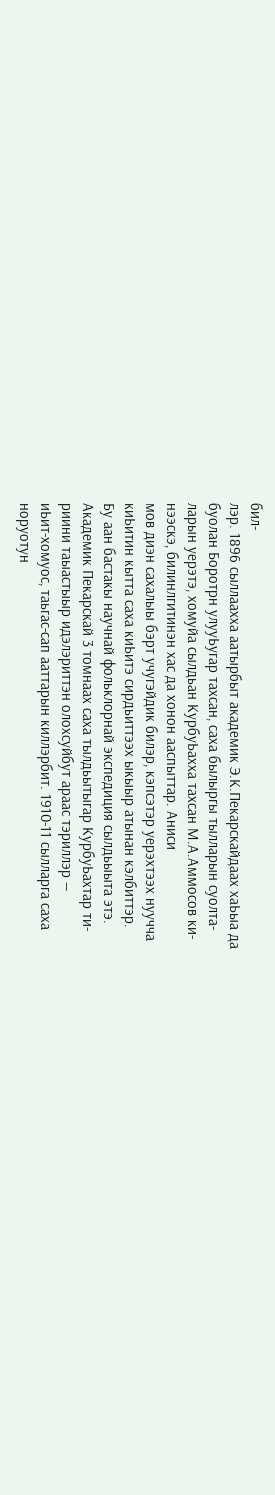бил-
лэр. 1896 сыллаахха аатырбыт академик Э.К.Пекарскайдаах хаЬыа да
буолан Боротрн улууЬугар тахсан, саха былыргы тылларын суолта-
ларын уерэтэ, хомуйа сылдьан КурбуЬахха тахсан М.А.Аммосов ки-
нээскэ, билинлгитинэн хас да хонон ааспыттар. Аниси
мов диэн сахалыы бэрт учугэйдик билэр, кэпсэтэр уерэхтээх нуучча
киЬитин кытта саха киЬитэ сирдьиттээх ыкыыр атынан кэлбиттэр.
Бу аан бастакы научнай фольклорнай экспедиция сылдьыыта этэ.
Академик Пекарскай 3 томнаах саха тылдьытыгар КурбуЬахтар ти-
риини таыастыыр идэлэриттэн олохсуйбут араас тэриллэр —
иЬит-хомуос, таьгас-сап ааттарын киллэрбит. 1910-11 сылларга саха
норуотун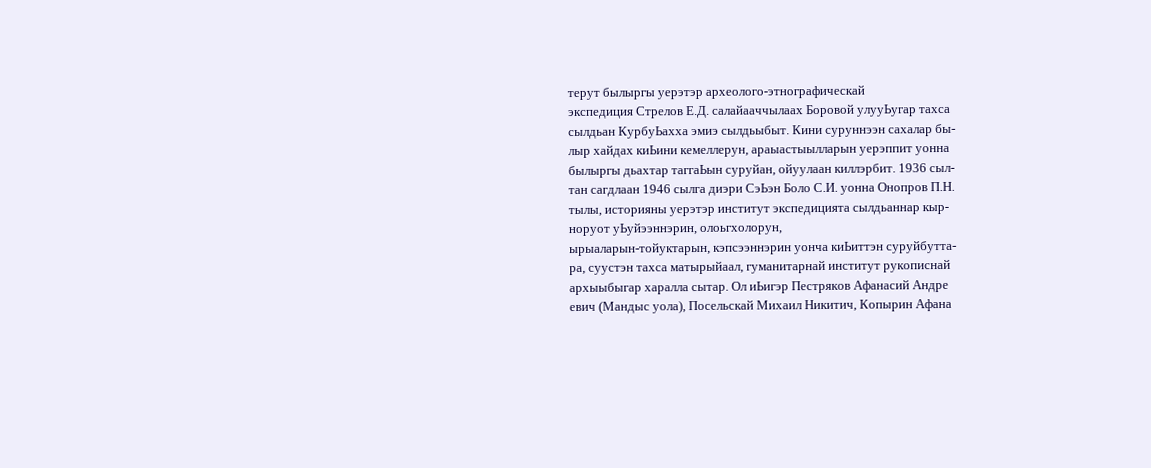терут былыргы уерэтэр археолого-этнографическай
экспедиция Стрелов Е.Д. салайааччылаах Боровой улууЬугар тахса
сылдьан КурбуЬахха эмиэ сылдьыбыт. Кини суруннээн сахалар бы-
лыр хайдах киЬини кемеллерун, араыастыылларын уерэппит уонна
былыргы дьахтар таггаЬын суруйан, ойуулаан киллэрбит. 1936 сыл-
тан сагдлаан 1946 сылга диэри СэЬэн Боло С.И. уонна Онопров П.Н.
тылы, историяны уерэтэр институт экспедицията сылдьаннар кыр-
норуот уЬуйээннэрин, олоьгхолорун,
ырыаларын-тойуктарын, кэпсээннэрин уонча киЬиттэн суруйбутта-
ра, суустэн тахса матырыйаал, гуманитарнай институт рукописнай
архыыбыгар харалла сытар. Ол иЬигэр Пестряков Афанасий Андре
евич (Мандыс уола), Посельскай Михаил Никитич, Копырин Афана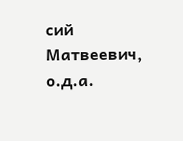сий Матвеевич, о.д.а.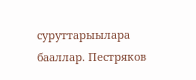суруттарыылара бааллар. Пестряков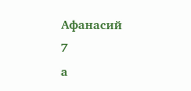Афанасий
7
а